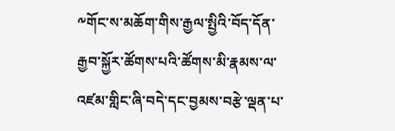༸གོང་ས་མཆོག་གིས་རྒྱལ་སྤྱིའི་བོད་དོན་རྒྱབ་སྐྱོར་ཚོགས་པའི་ཚོགས་མི་རྣམས་ལ་འཛམ་གླིང་ཞི་བདེ་དང་བྱམས་བརྩེ་ལྡན་པ་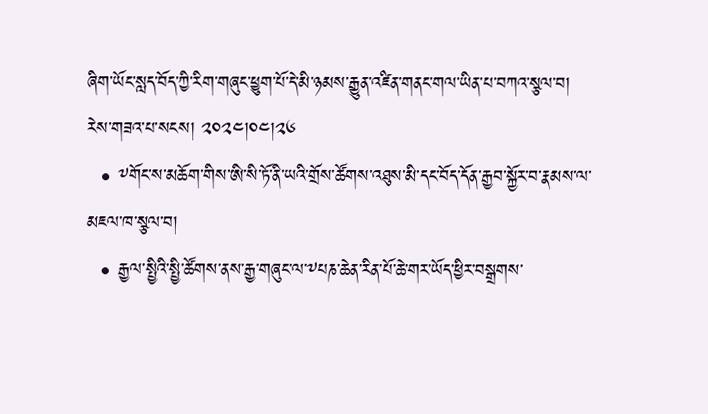ཞིག་ཡོང་སླད་བོད་ཀྱི་རིག་གཞུང་ཕྱུག་པོ་དེ་མི་ཉམས་རྒྱུན་འཛིན་གནང་གལ་ཡིན་པ་བཀའ་སྩལ་བ།
རེས་གཟའ་པ་སངས། ༢༠༢༤།༠༤།༢༦
  • ༸གོང་ས་མཆོག་གིས་ཨི་སི་ཏོ་ནི་ཡའི་གྲོས་ཚོགས་འཐུས་མི་དང་བོད་དོན་རྒྱབ་སྐྱོར་བ་རྣམས་ལ་མཇལ་ཁ་སྩལ་བ།
  • རྒྱལ་སྤྱིའི་སྤྱི་ཚོགས་ནས་རྒྱ་གཞུང་ལ་༸པཎ་ཆེན་རིན་པོ་ཆེ་གར་ཡོད་ཕྱིར་བསྒྲགས་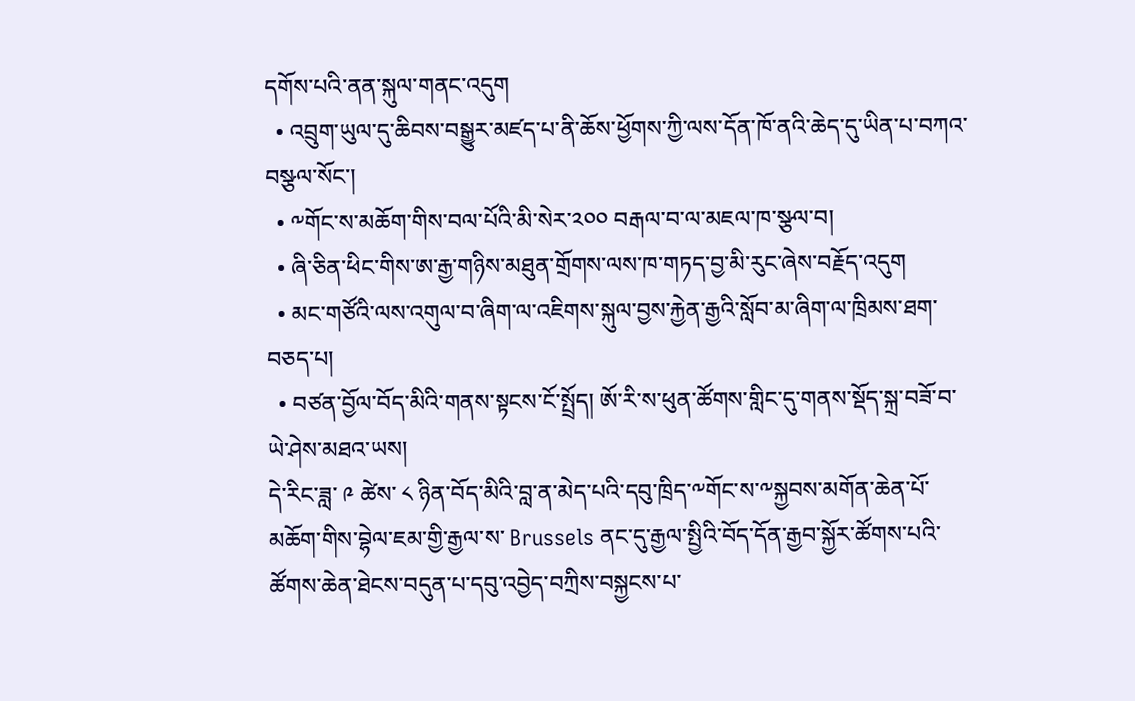དགོས་པའི་ནན་སྐུལ་གནང་འདུག
  • འབྲུག་ཡུལ་དུ་ཆིབས་བསྒྱུར་མཛད་པ་ནི་ཆོས་ཕྱོགས་ཀྱི་ལས་དོན་ཁོ་ནའི་ཆེད་དུ་ཡིན་པ་བཀའ་བསྩལ་སོང་།
  • ༸གོང་ས་མཆོག་གིས་བལ་པོའི་མི་སེར་༢༠༠ བརྒལ་བ་ལ་མཇལ་ཁ་སྩལ་བ།
  • ཞི་ཅིན་ཕིང་གིས་ཨ་རྒྱ་གཉིས་མཐུན་གྲོགས་ལས་ཁ་གཏད་བྱ་མི་རུང་ཞེས་བརྗོད་འདུག
  • མང་གཙོའི་ལས་འགུལ་བ་ཞིག་ལ་འཇིགས་སྐུལ་བྱས་རྐྱེན་རྒྱའི་སློབ་མ་ཞིག་ལ་ཁྲིམས་ཐག་བཅད་པ།
  • བཙན་བྱོལ་བོད་མིའི་གནས་སྟངས་ངོ་སྤྲོད། ཨོ་རི་ས་ཕུན་ཚོགས་གླིང་དུ་གནས་སྡོད་སྐྲ་བཟོ་བ་ཡེ་ཤེས་མཐའ་ཡས།
དེ་རིང་ཟླ་ ༩ ཚེས་ ༨ ཉིན་བོད་མིའི་བླ་ན་མེད་པའི་དབུ་ཁྲིད་༸གོང་ས་༸སྐྱབས་མགོན་ཆེན་པོ་མཆོག་གིས་བྷེལ་ཇམ་གྱི་རྒྱལ་ས་ Brussels ནང་དུ་རྒྱལ་སྤྱིའི་བོད་དོན་རྒྱབ་སྐྱོར་ཚོགས་པའི་ཚོགས་ཆེན་ཐེངས་བདུན་པ་དབུ་འབྱེད་བཀྲིས་བསྐྱངས་པ་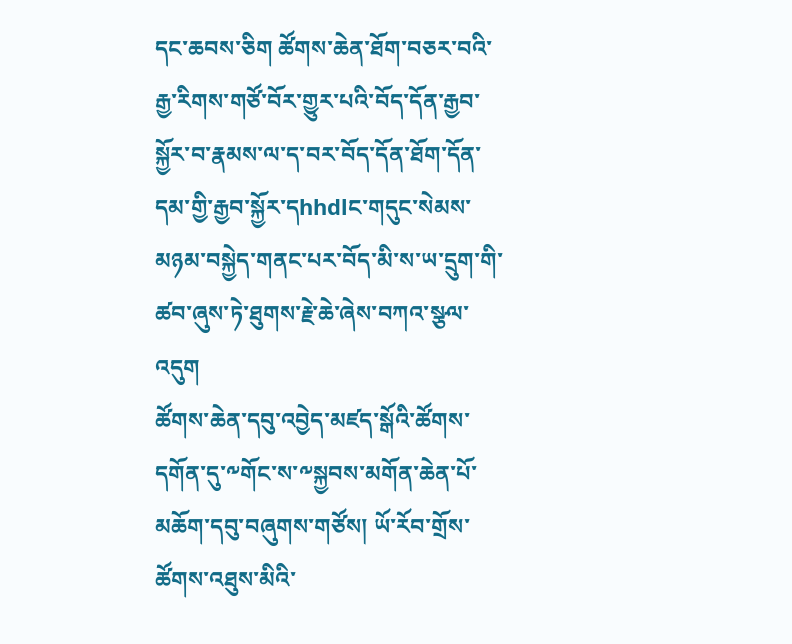དང་ཆབས་ཅིག ཚོགས་ཆེན་ཐོག་བཅར་བའི་རྒྱ་རིགས་གཙོ་བོར་གྱུར་པའི་བོད་དོན་རྒྱབ་སྐྱོར་བ་རྣམས་ལ་ད་བར་བོད་དོན་ཐོག་དོན་དམ་གྱི་རྒྱབ་སྐྱོར་དhhdlང་གདུང་སེམས་མཉམ་བསྐྱེད་གནང་པར་བོད་མི་ས་ཡ་དྲུག་གི་ཚབ་ཞུས་ཏེ་ཐུགས་རྗེ་ཆེ་ཞེས་བཀའ་སྩལ་འདུག
ཚོགས་ཆེན་དབུ་འབྱེད་མཛད་སྒོའི་ཚོགས་དགོན་དུ་༸གོང་ས་༸སྐྱབས་མགོན་ཆེན་པོ་མཆོག་དབུ་བཞུགས་གཙོས། ཡོ་རོབ་གྲོས་ཚོགས་འཐུས་མིའི་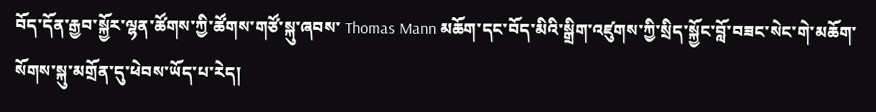བོད་དོན་རྒྱབ་སྐྱོར་ལྷན་ཚོགས་ཀྱི་ཚོགས་གཙོ་སྐུ་ཞབས་ Thomas Mann མཆོག་དང་བོད་མིའི་སྒྲིག་འཛུགས་ཀྱི་སྲིད་སྐྱོང་བློ་བཟང་སེང་གེ་མཆོག་སོགས་སྐུ་མགྲོན་དུ་ཕེབས་ཡོད་པ་རེད།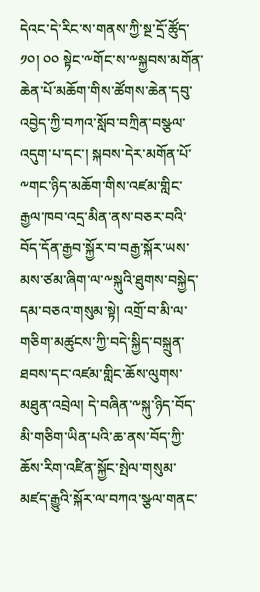དེའང་དེ་རིང་ས་གནས་ཀྱི་སྔ་དྲོ་ཚོུད་ ༡༠། ༠༠ སྟེང་༸གོང་ས་༸སྐྱབས་མགོན་ཆེན་པོ་མཆོག་གིས་ཚོགས་ཆེན་དབུ་འབྱེད་ཀྱི་བཀའ་སློབ་བཀྲིན་བསྩལ་འདུག་པ་དང་། སྐབས་དེར་མགོན་པོ་༸གང་ཉིད་མཆོག་གིས་འཛམ་གླིང་རྒྱལ་ཁབ་འདྲ་མིན་ནས་བཅར་བའི་བོད་དོན་རྒྱབ་སྐྱོར་བ་བརྒྱ་སྐོར་ཡས་མས་ཙམ་ཞིག་ལ་༸སྐུའི་ཐུགས་བསྐྱེད་དམ་བཅའ་གསུམ་སྟེ། འགྲོ་བ་མི་ལ་གཅིག་མཚུངས་ཀྱི་བདེ་སྐྱིད་བསྐྲུན་ཐབས་དང་འཛམ་གླིང་ཆོས་ལུགས་མཐུན་འབྲེལ། དེ་བཞིན་༸སྐུ་ཉིད་བོད་མི་གཅིག་ཡིན་པའི་ཆ་ནས་བོད་ཀྱི་ཆོས་རིག་འཛིན་སྐྱོང་སྤེལ་གསུམ་མཛད་རྒྱུའི་སྐོར་ལ་བཀའ་སྩལ་གནང་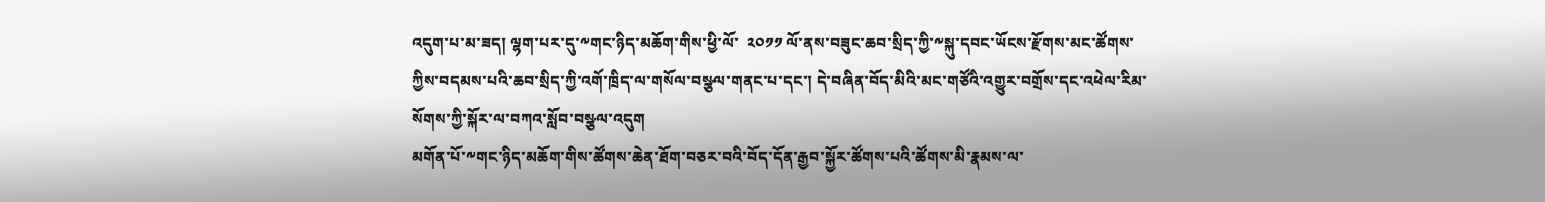འདུག་པ་མ་ཟད། ལྷག་པར་དུ་༸གང་ཉིད་མཆོག་གིས་ཕྱི་ལོ་  ༢༠༡༡ ལོ་ནས་བཟུང་ཆབ་སྲིད་ཀྱི་༸སྐུ་དབང་ཡོངས་རྫོགས་མང་ཚོགས་ཀྱིས་བདམས་པའི་ཆབ་སྲིད་ཀྱི་འགོ་ཁྲིད་ལ་གསོལ་བསྩལ་གནང་པ་དང་། དེ་བཞིན་བོད་མིའི་མང་གཙོའི་འགྱུར་བགྲོས་དང་འཕེལ་རིམ་སོགས་ཀྱི་སྐོར་ལ་བཀའ་སློབ་བསྩལ་འདུག
མགོན་པོ་༸གང་ཉིད་མཆོག་གིས་ཚོགས་ཆེན་ཐོག་བཅར་བའི་བོད་དོན་རྒྱབ་སྐྱོར་ཚོགས་པའི་ཚོགས་མི་རྣམས་ལ་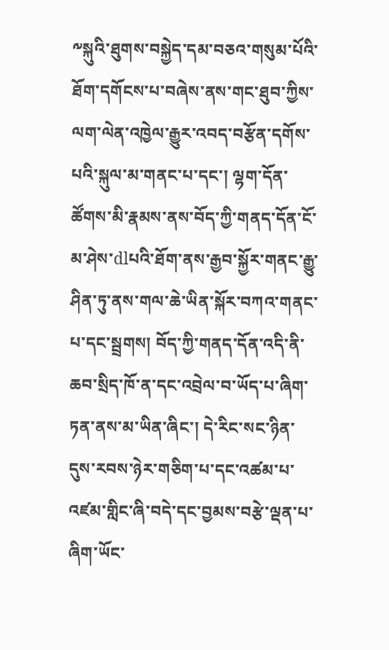༸སྐུའི་ཐུགས་བསྐྱེད་དམ་བཅའ་གསུམ་པོའི་ཐོག་དགོངས་པ་བཞེས་ནས་གང་ཐུབ་ཀྱིས་ལག་ལེན་འཁྱེལ་རྒྱུར་འབད་བརྩོན་དགོས་པའི་སྐུལ་མ་གནང་པ་དང་། ལྷག་དོན་ཚོགས་མི་རྣམས་ནས་བོད་ཀྱི་གནད་དོན་ངོ་མ་ཤེས་dlཔའི་ཐོག་ནས་རྒྱབ་སྐྱོར་གནང་རྒྱུ་ཤིན་ཏུ་ནས་གལ་ཆེ་ཡིན་སྐོར་བཀའ་གནང་པ་དང་སྦྲགས། བོད་ཀྱི་གནད་དོན་འདི་ནི་ཆབ་སྲིད་ཁོ་ན་དང་འབྲེལ་བ་ཡོད་པ་ཞིག་ཏན་ནས་མ་ཡིན་ཞིང་། དེ་རིང་སང་ཉིན་དུས་རབས་ཉེར་གཅིག་པ་དང་འཚམ་པ་འཛམ་གླིང་ཞི་བདེ་དང་བྱམས་བརྩེ་ལྡན་པ་ཞིག་ཡོང་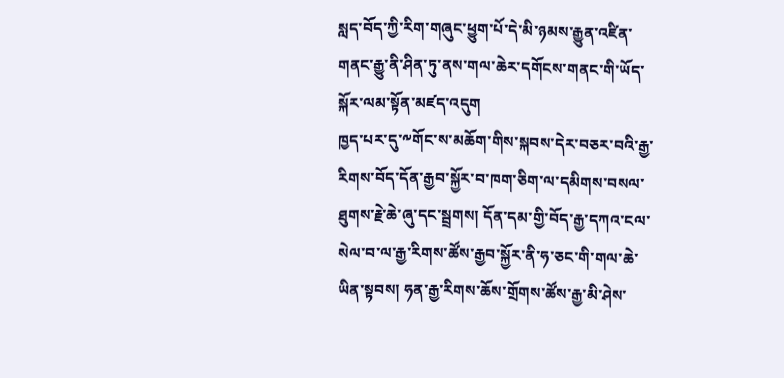སླད་བོད་ཀྱི་རིག་གཞུང་ཕྱུག་པོ་དེ་མི་ཉམས་རྒྱུན་འཛིན་གནང་རྒྱུ་ནི་ཤིན་ཏུ་ནས་གལ་ཆེར་དགོངས་གནང་གི་ཡོད་སྐོར་ལམ་སྟོན་མཛད་འདུག
ཁྱད་པར་དུ་༸གོང་ས་མཆོག་གིས་སྐབས་དེར་བཅར་བའི་རྒྱ་རིགས་བོད་དོན་རྒྱབ་སྐྱོར་བ་ཁག་ཅིག་ལ་དམིགས་བསལ་ཐུགས་རྗེ་ཆེ་ཞུ་དང་སྦྲགས། དོན་དམ་གྱི་བོད་རྒྱ་དཀའ་ངལ་སེལ་བ་ལ་རྒྱ་རིགས་ཚོས་རྒྱབ་སྐྱོར་ནི་ཧ་ཅང་གི་གལ་ཆེ་ཡིན་སྟབས། ཧན་རྒྱ་རིགས་ཆོས་གྲོགས་ཚོས་རྒྱ་མི་ཤེས་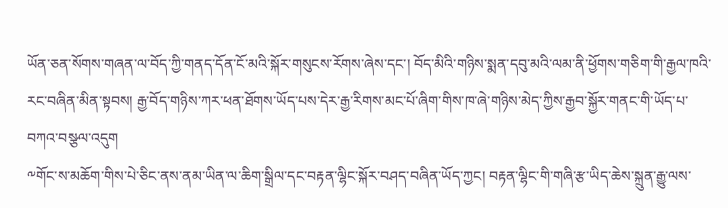ཡོན་ཅན་སོགས་གཞན་ལ་བོད་ཀྱི་གནད་དོན་ངོ་མའི་སྐོར་གསུངས་རོགས་ཞེས་དང་། བོད་མིའི་གཉིས་སྨན་དབུ་མའི་ལམ་ནི་ཕྱོགས་གཅིག་གི་རྒྱལ་ཁའི་རང་བཞིན་མིན་སྟབས། རྒྱ་བོད་གཉིས་ཀར་ཕན་ཐོགས་ཡོད་པས་དེར་རྒྱ་རིགས་མང་པོ་ཞིག་གིས་ཁ་ཞེ་གཉིས་མེད་ཀྱིས་རྒྱབ་སྐྱོར་གནང་གི་ཡོད་པ་བཀའ་བསྩལ་འདུག
༸གོང་ས་མཆོག་གིས་པེ་ཅིང་ནས་ནམ་ཡིན་ལ་ཆིག་སྒྲིལ་དང་བརྟན་ལྷིང་སྐོར་བཤད་བཞིན་ཡོད་ཀྱང། བརྟན་ལྷིང་གི་གཞི་རྩ་ཡིད་ཆེས་སྐྲུན་རྒྱུ་ལས་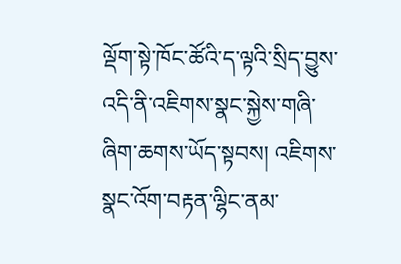ལྡོག་སྟེ་ཁོང་ཚོའི་ད་ལྟའི་སྲིད་བྱུས་འདི་ནི་འཇིགས་སྣང་སྐྱེས་གཞི་ཞིག་ཆགས་ཡོད་སྟབས། འཇིགས་སྣང་འོག་བརྟན་ལྷིང་ནམ་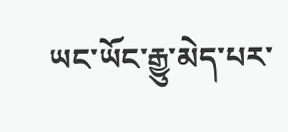ཡང་ཡོང་རྒྱུ་མེད་པར་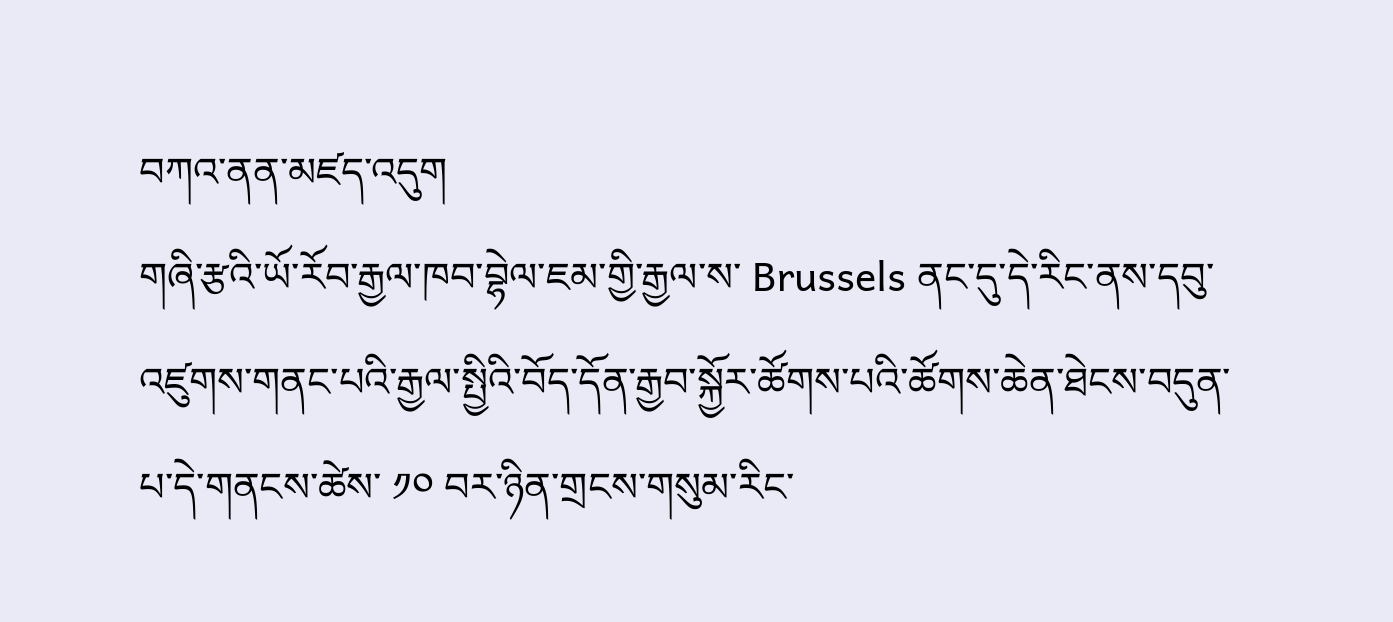བཀའ་ནན་མཛད་འདུག
གཞི་རྩའི་ཡོ་རོབ་རྒྱལ་ཁབ་བྷེལ་ཇམ་གྱི་རྒྱལ་ས་ Brussels ནང་དུ་དེ་རིང་ནས་དབུ་འཛུགས་གནང་པའི་རྒྱལ་སྤྱིའི་བོད་དོན་རྒྱབ་སྐྱོར་ཚོགས་པའི་ཚོགས་ཆེན་ཐེངས་བདུན་པ་དེ་གནངས་ཚེས་ ༡༠ བར་ཉིན་གྲངས་གསུམ་རིང་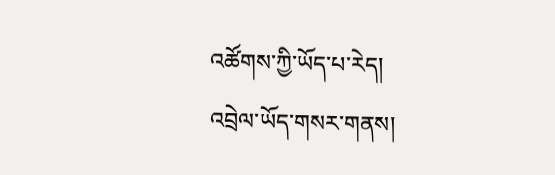འཚོགས་ཀྱི་ཡོད་པ་རེད།
འབྲེལ་ཡོད་གསར་གནས།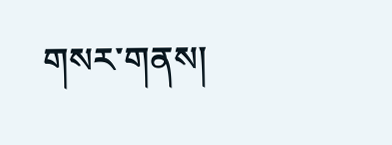གསར་གནས།